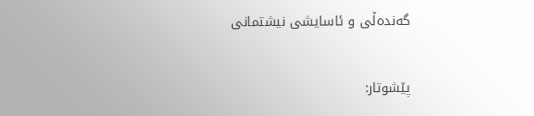گەندەڵی و ئاسایشی نیشتمانی

پێشوتار: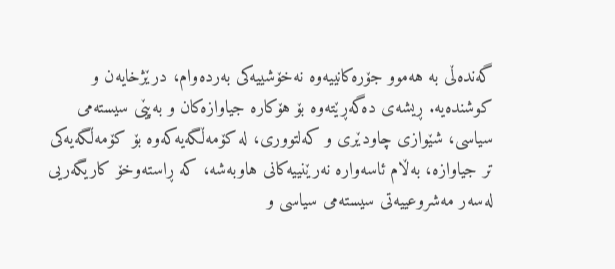گەندەڵی بە هەموو جۆرەکانییەوە نەخۆشییەکی بەردەوام، درێژخایەن و کوشندەیە. ڕیشەی دەگەڕێتەوە بۆ هۆکارە جیاوازەکان و بەپێی سیستەمی سیاسی، شێوازی چاودێری و کەلتووری، لە کۆمەڵگەیەکەوە بۆ کۆمەڵگەیەکی تر جیاوازە، بەڵام ئاسەوارە نەرێنییەکانی هاوبەشە، کە ڕاستەوخۆ کاریگەریی لەسەر مەشروعییەتی سیستەمی سیاسی و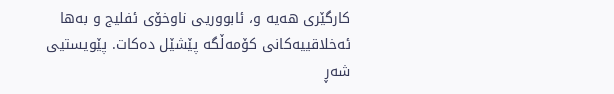کارگێری هەیە و، ئابووریی ناوخۆی ئفلیج و بەها ئەخلاقییەکانی کۆمەڵگە پێشێل دەکات. پێویستیی شەڕ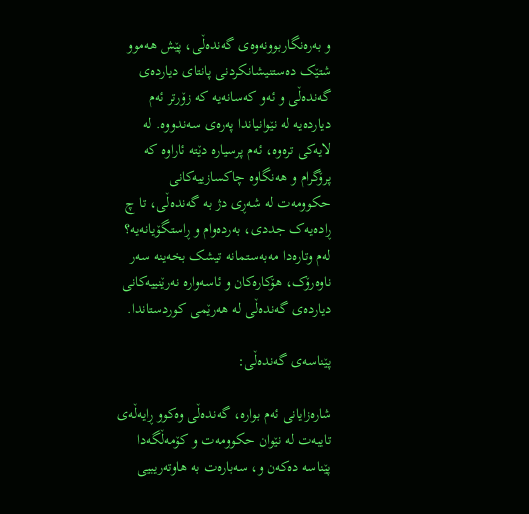و به‌ره‌نگاربوونه‌وه‌ی گەندەڵی، پێش هەموو شتێک دەستنیشانکردنی پانتای دیاردەی گەندەڵی و ئەو کەسانەیە کە زۆرتر ئەم دیاردەیە لە نێوانیاندا پەرەی سەندووە. لە لایەکی تره‌وە، ئەم پرسیارە دێتە ئاراوە کە پرۆگرام و هەنگاوە چاکسازییەکانی حکوومەت لە شەڕی دژ بە گەندەڵی، تا چ ڕادەیەک جددی، بەردەوام و ڕاستگۆیانەیە؟ لەم وتارەدا مەبەستمانە تیشک بخەینە سەر ناوەرۆک، هۆکارەکان و ئاسەوارە نەرێنییەکانی دیاردەی گەندەڵی لە هەرێمی کوردستاندا.

پێناسەی گەندەڵی:

شارەزایانی ئەم بوارە، گەندەڵی وەکوو ڕایەڵەی تایبەت لە نێوان حکوومەت و کۆمەڵگەدا پێناسە دەکەن و، سەبارەت بە هاوتەریبیی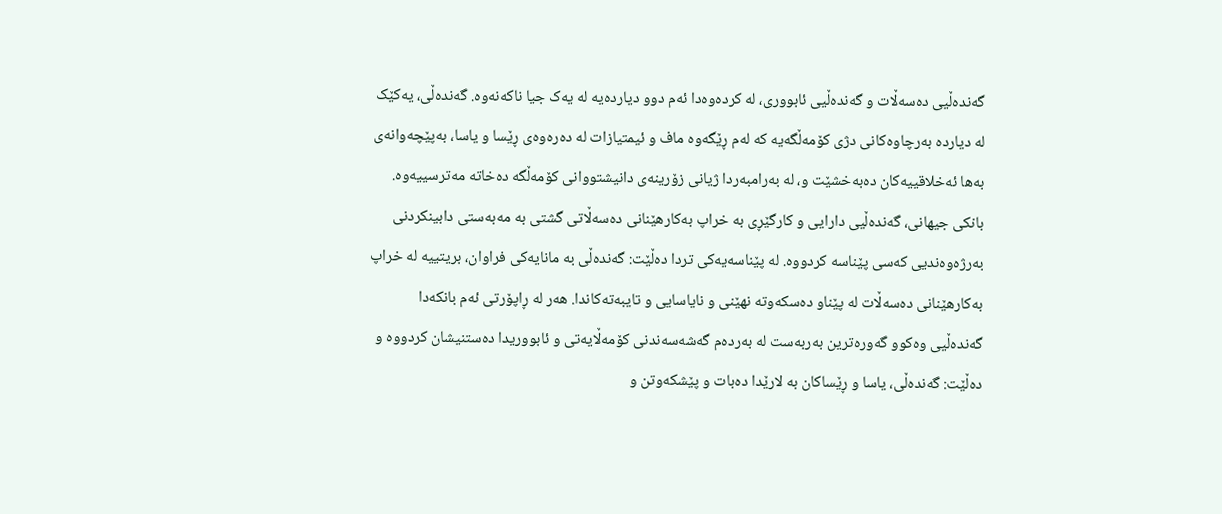گەندەڵیی دەسەڵات و گەندەڵیی ئابووری، لە کردەوەدا ئەم دوو دیاردەیە لە یەک جیا ناکەنەوە. گەندەڵی، یەکێک لە دیاردە بەرچاوەکانی دژی کۆمەڵگەیە کە لەم ڕێگەوە ماف و ئیمتیازات لە دەرەوەی ڕێسا و یاسا، بەپێچەوانەی بەها ئەخلاقییەکان دەبەخشێت و، لە بەرامبەردا ژیانی زۆرینەی دانیشتووانی کۆمەڵگە دەخاتە مەترسییەوە. بانکی جیهانی، گەندەڵیی دارایی و کارگێڕی بە خراپ بەکارهێنانی دەسەڵاتی گشتی بە مەبەستی دابینکردنی بەرژەوەندیی کەسی پێناسە کردووە. لە پێناسەیەکی تردا دەڵێت: گەندەڵی بە مانایەکی فراوان، بریتییە لە خراپ بەکارهێنانی دەسەڵات لە پێناو دەسکەوتە نهێنی و نایاسایی و تایبەتەکاندا. هەر لە ڕاپۆرتی ئەم بانکەدا گەندەڵیی وەکوو گەورەترین بەربەست لە بەردەم گەشەسەندنی کۆمەڵایەتی و ئابووریدا دەستنیشان کردووە و دەڵێت: گەندەڵی، یاسا و ڕێساکان بە لارێدا دەبات و پێشکەوتن و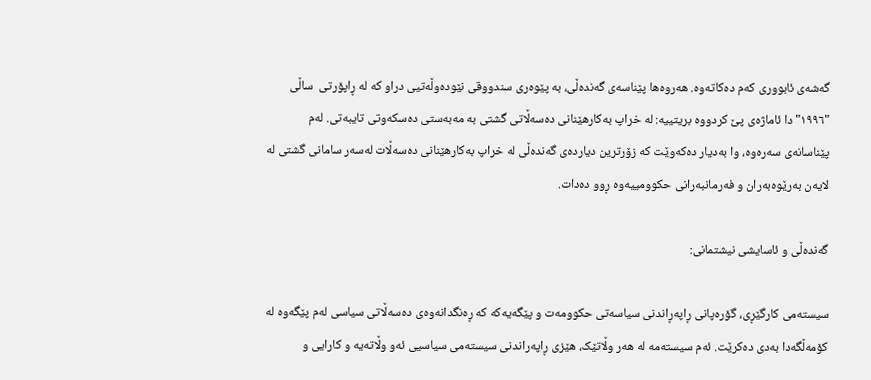گەشەی ئابووری کەم دەکاتەوە. هەروەها پێناسەی گەندەڵی، بە پێوەری سندووقی نێودەوڵەتیی دراو کە لە ڕاپۆرتی  ساڵی "١٩٩٦"دا ئاماژەی پێ کردووە بریتییە: لە خراپ بەکارهێنانی دەسەڵاتی گشتی بە مەبەستی دەسکەوتی تایبەتی. لەم پێناسانەی سەرەوە، وا بەدیار دەکەوێت کە زۆرترین دیاردەی گەندەڵی لە خراپ بەکارهێنانی دەسەڵات لەسەر سامانی گشتی لە لایەن بەرێوەبەران و فەرمانبەرانی حکوومییەوە ڕوو دەدات.

گەندەڵی و ئاسایشی نیشتمانی:

سیستەمی کارگێڕی، گۆرەپانی ڕاپەڕاندنی سیاسەتی حکوومەت و پێگەیەکە کە ڕەنگدانەوەی دەسەڵاتی سیاسی لەم پێگەوە لە کۆمەڵگەدا بەدی دەکرێت. ئەم سیستەمە لە هەر وڵاتێک، هێزی ڕاپەراندنی سیستەمی سیاسیی ئەو وڵاتەیە و کارایی و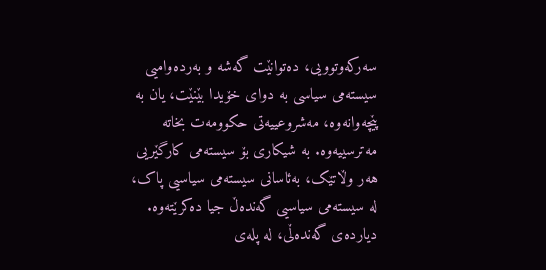سەرکەوتوویی، دەتوانێت گەشە و بەردەوامیی سیستەمی سیاسی بە دوای خۆیدا بێنێت، یان بە پێچەوانەوە، مەشروعییەتی حکوومەت بخاتە مەترسییەوە. بە شیکاری بۆ سیستەمی کارگێریی هەر وڵاتێک، بەئاسانی سیستەمی سیاسیی پاک، لە سیستەمی سیاسیی گەندەڵ جیا دەکرێتەوە. دیاردەی گەندەڵی، لە پلەی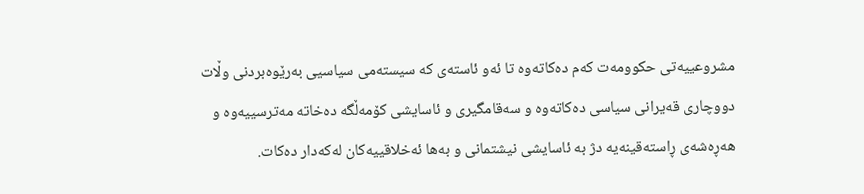مشروعییەتی حکوومەت کەم دەکاتەوە تا ئەو ئاستەی کە سیستەمی سیاسیی بەرێوەبردنی وڵات دووچاری قەیرانی سیاسی دەکاتەوە و سەقامگیری و ئاسایشی کۆمەڵگە دەخاتە مەترسییەوە و هەڕەشەی ڕاستەقینەیە دژ بە ئاسایشی نیشتمانی و بەها ئەخلاقییەکان لەکەدار دەکات.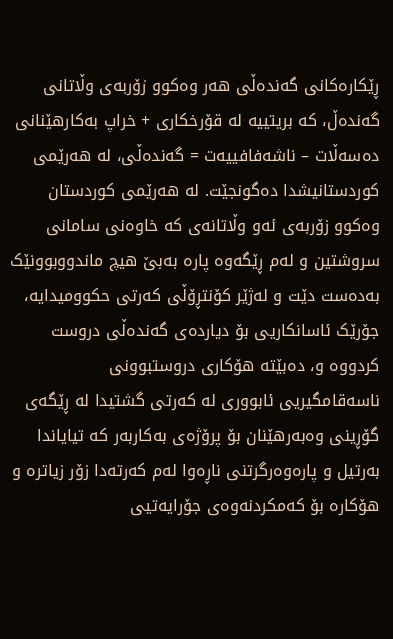ڕێکارەکانی گەندەڵی هەر وەکوو زۆربەی وڵاتانی گەندەڵ، کە بریتییە لە قۆرخکاری + خراپ بەکارهێنانی دەسەڵات – ناشەفافییەت = گەندەڵی، لە هەرێمی کوردستانیشدا دەگونجێت. لە هەرێمی کوردستان وەکوو زۆربەی ئەو وڵاتانەی کە خاوەنی سامانی سروشتین و لەم ڕێگەوە پارە بەبێ هیچ ماندووبوونێک بەدەست دێت و لەژێر کۆنتڕۆڵی کەرتی حکوومیدایە، جۆرێک ئاسانکاریی بۆ دیاردەی گەندەڵی دروست کردووە و، دەبێتە ھۆکاری دروستبوونی ناسەقامگیریی ئابووری لە کەرتی گشتیدا لە ڕێگەی گۆڕینی وەبەرھێنان بۆ پرۆژەی بەکاربەر کە تیایاندا بەرتیل و پارەوەرگرتنی ناڕەوا لەم کەرتەدا زۆر زیاترە و هۆکارە بۆ کەمکردنەوەی جۆرایەتیی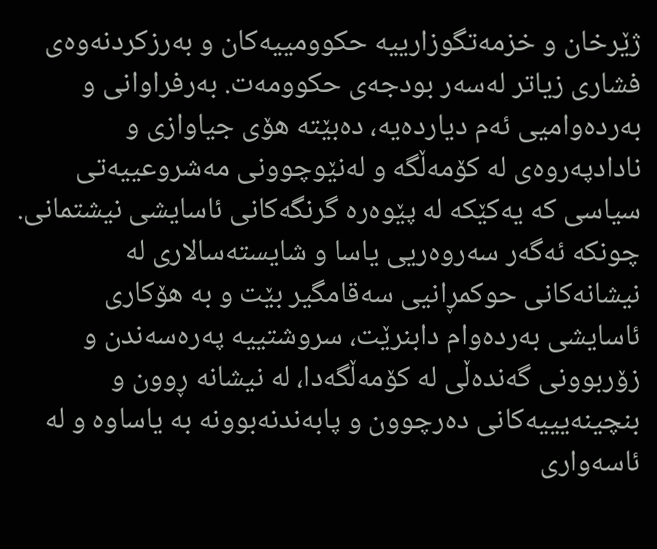ژێرخان و خزمەتگوزارییە حکوومییەکان و بەرزکردنەوەی فشاری زیاتر لەسەر بودجەی حکوومەت. بەرفراوانی و بەردەوامیی ئەم دیاردەیە، دەبێتە هۆی جیاوازی و نادادپەروەی لە کۆمەڵگە و لەنێوچوونی مەشروعییەتی سیاسی کە یەکێکە لە پێوەرە گرنگەکانی ئاسایشی نیشتمانی. چونکە ئەگەر سەروەریی یاسا و شایستەسالاری لە نیشانەکانی حوکمڕانیی سەقامگیر بێت و بە هۆکاری ئاسایشی بەردەوام دابنرێت، سروشتییە پەرەسەندن و زۆربوونی گەندەڵی لە کۆمەڵگەدا، لە نیشانە ڕوون و بنچینەیییەکانی دەرچوون و پابەندنەبوونە بە یاساوە و لە ئاسەواری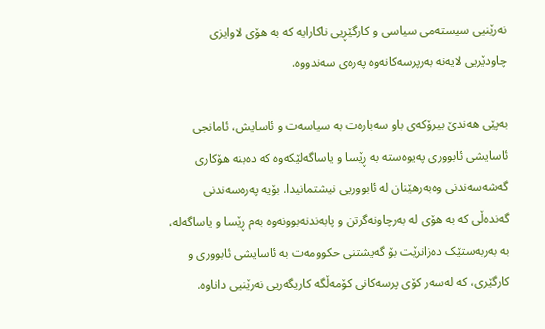نەرێنیی سیستەمی سیاسی و کارگێڕیی ناکارایە کە بە هۆی لاوایزی چاودێریی لایەنە بەرپرسەکانەوە پەرەی سەندووە.

بەپێی هەندێ بیرۆکەی باو سەبارەت بە سیاسەت و ئاسایش، ئامانجی ئاسایشی ئابووری پەیوەستە بە ڕێسا و یاساگەلێکەوە کە دەبنە هۆکاری گەشەسەندنی وەبەرهێنان لە ئابووریی نیشتمانیدا. بۆیە پەرەسەندنی گەندەڵی کە بە هۆی لە بەرچاونەگرتن و پابەندنەبوونەوە بەم ڕێسا و یاساگەلە، بە بەربەستێک دەزانرێت بۆ گەیشتنی حکوومەت بە ئاسایشی ئابووری و کارگێری، کە لەسەر کۆی پرسەکانی کۆمەڵگە کاریگەریی نەرێنیی داناوە.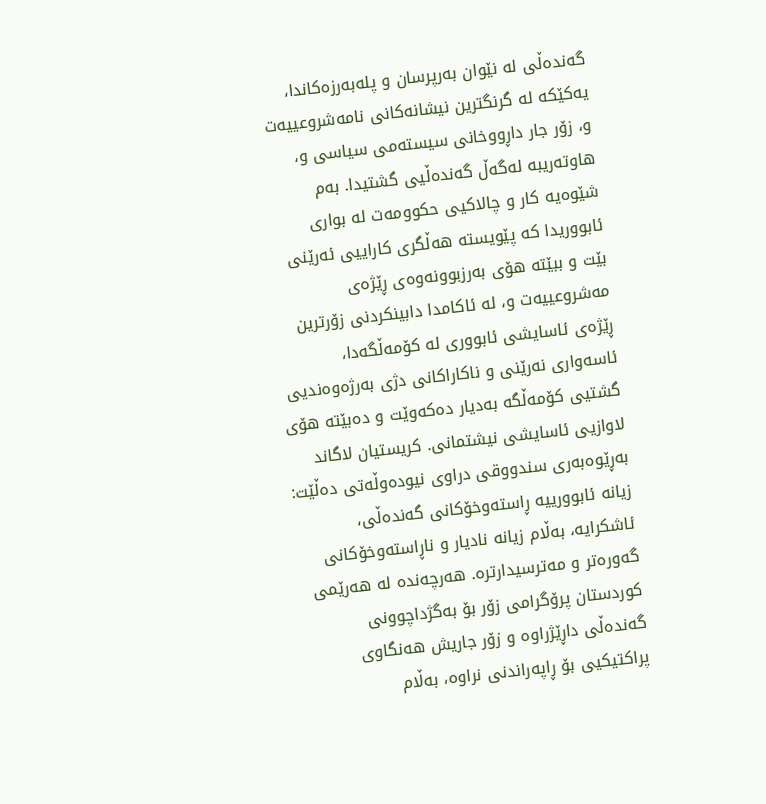گەندەڵی لە نێوان بەرپرسان و پلەبەرزەکاندا، یەکێکە لە گرنگترین نیشانەکانی نامەشروعییەت و، زۆر جار داڕووخانی سیستەمی سیاسی و، هاوتەریبە لەگەڵ گەندەڵیی گشتیدا. بەم شێوەیه‌ کار و چالاکیی حکوومەت لە بواری ئابووریدا کە پێویستە هەڵگری کاراییی ئەرێنی بێت و ببێتە هۆی بەرزبوونەوەی ڕێژەی مەشروعییەت و، لە ئاکامدا دابینکردنی زۆرترین ڕێژەی ئاسایشی ئابووری لە کۆمەڵگەدا، ئاسەواری نەرێنی و ناکاراکانی دژی بەرژەوەندیی گشتیی کۆمەڵگە بەدیار دەکەوێت و دەبێتە هۆی لاوازیی ئاسایشی نیشتمانی. کریستیان لاگاند بەڕێوەبەری سندووقی دراوی نیودەوڵەتی دەڵێت: زیانە ئابوورییە ڕاستەوخۆکانی گەندەڵی، ئاشکرایە، بەڵام زیانە نادیار و ناڕاستەوخۆکانی گەورەتر و مەترسیدارترە. هەرچەندە لە هەرێمی کوردستان پرۆگرامی زۆر بۆ بەگژداچوونی گەندەڵی داڕێژراوە و زۆر جاریش هەنگاوی پراکتیکیی بۆ ڕاپەراندنی نراوە، بەڵام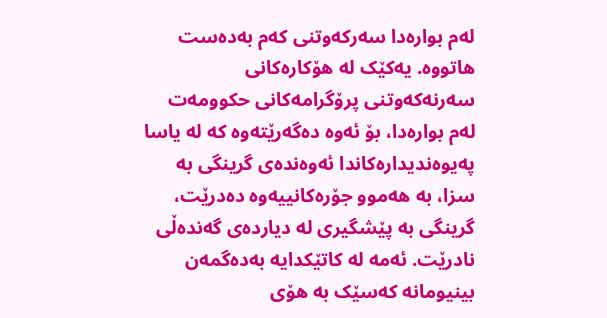لەم بوارەدا سەرکەوتنی کەم بەدەست هاتووە. یەکێک لە هۆکارەکانی سەرنەکەوتنی پرۆگرامەکانی حکوومەت لەم بوارەدا، بۆ ئەوە دەگەرێتەوە کە لە یاسا پەیوەندیدارەکاندا ئەوەندەی گرینگی بە سزا، بە هەموو جۆرەکانییەوە دەدرێت، گرینگی بە پێشگیری لە دیاردەی گەندەڵی نادرێت. ئەمە لە کاتێکدایە بەدەگمەن بینیومانە کەسێک بە هۆی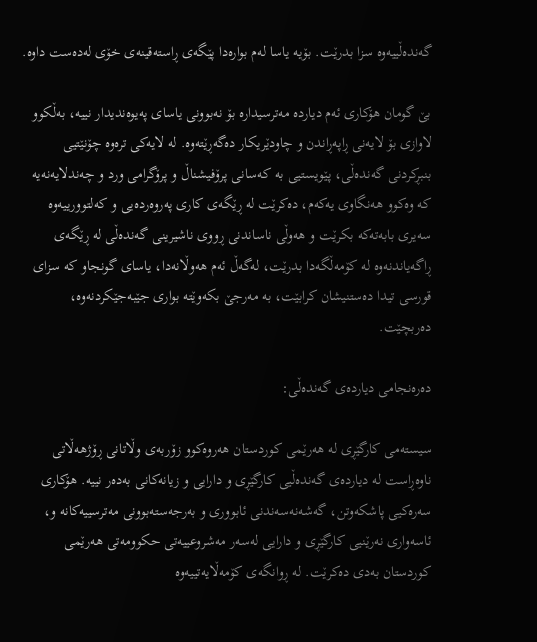گەندەڵییەوە سزا بدرێت. بۆیە یاسا لەم بوارەدا پێگەی ڕاستەقینەی خۆی لەدەست داوە.

بێ گومان هۆکاری ئەم دیاردە مەترسیدارە بۆ نەبوونی یاسای پەیوەندیدار نییە، بەڵکوو لاوازی بۆ لایەنی ڕاپەڕاندن و چاودێریکار دەگەڕێتەوە. لە لایەکی تره‌وە چۆنێتیی بنبڕکردنی گەندەڵی، پێویستیی بە کەسانی پرۆفیشناڵ و پرۆگرامی ورد و چەندلایەنەیە کە وەکوو هەنگاوی یەکەم، دەکرێت لە ڕێگەی کاری پەروەردەیی و کەلتوورییەوە سەیری بابەتەکە بکرێت و هەوڵی ناساندنی ڕووی ناشیرینی گەندەڵی لە ڕێگەی ڕاگەیاندنەوە لە کۆمەڵگەدا بدرێت، لەگەڵ ئەم هەوڵانەدا، یاسای گونجاو کە سزای قورسی تیدا دەستنیشان کرابێت، بە مەرجێ بکەوێتە بواری جێبەجێکردنەوە، دەربچێت.

دەرەنجامی دیاردەی گەندەڵی:

سیستەمی کارگێڕی لە هەرێمی کوردستان هەروەکوو زۆربەی وڵاتانی ڕۆژهەڵاتی ناوەڕاست لە دیاردەی گەندەڵیی کارگێڕی و دارایی و زیانەکانی بەدەر نییە. هۆکاری سەرەکیی پاشکەوتن، گەشەنەسەندنی ئابووری و بەرجەستەبوونی مەترسییەکانە و، ئاسەواری نەرێنیی کارگێڕی و دارایی لەسەر مەشروعییەتی حکوومەتی هەرێمی کوردستان بەدی دەکرێت. لە ڕوانگەی کۆمەڵایەتییەوە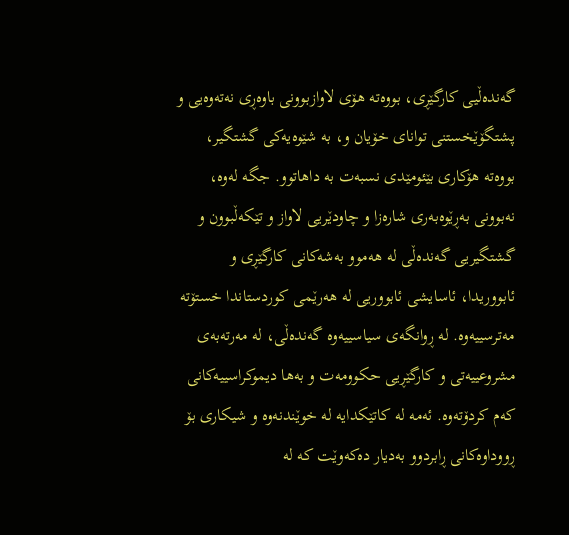گەندەڵیی کارگێڕی، بووەتە هۆی لاوازبوونی باوەڕی نەتەوەیی و پشتگۆێخستنی توانای خۆیان و، بە شێوەیەکی گشتگیر، بووەتە هۆکاری بێئومێدی نسبەت بە داهاتوو. جگە لەوە، نەبوونی بەڕێوەبەری شارەزا و چاودێریی لاواز و تێکەڵبوون و گشتگیریی گەندەڵی لە هەموو بەشەکانی کارگێڕی و ئابووریدا، ئاسایشی ئابووریی لە هەرێمی کوردستاندا خستۆتە مەترسییەوە. لە ڕوانگەی سیاسییەوە گەندەڵی، لە مەرتەبەی مشروعییەتی و کارگێڕیی حکوومەت و بەها دیموکراسییەکانی کەم کردۆتەوە. ئەمە لە کاتێکدایە لە خوێندنەوە و شیکاری بۆ ڕووداوەکانی ڕابردوو بەدیار دەکەوێت کە لە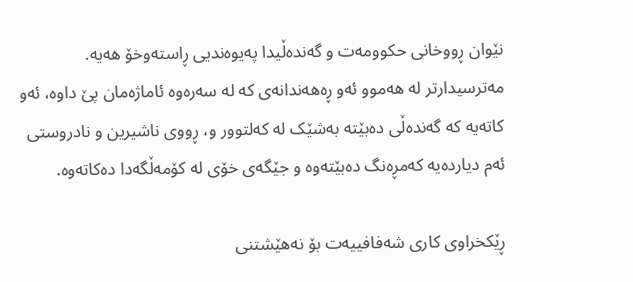نێوان ڕووخانی حکوومەت و گەندەڵیدا پەیوەندیی ڕاستەوخۆ هەیە. مەترسیدارتر لە هەموو ئەو ڕەهەندانەی کە لە سەرەوە ئاماژەمان پێ داوە، ئەو کاتەیە کە گەنده‌ڵی دەبێتە بەشێک لە کەلتوور و، ڕووی ناشیرین و نادروستی ئەم دیاردەیە کەمڕەنگ دەبێتەوە و جێگه‌ی خۆی لە کۆمەڵگەدا دەکاتەوە.

ڕێکخراوى کارى شەفافییەت بۆ نەهێشتنى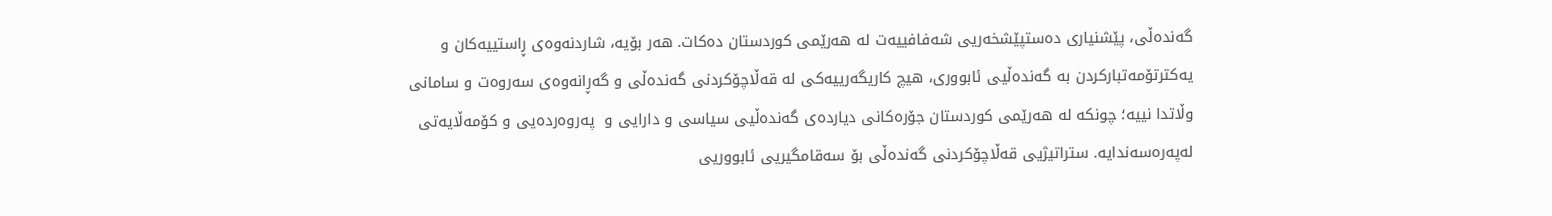گەندەڵى، پێشنیارى دەستپێشخەریى شەفافییەت لە هەرێمى کوردستان دەکات. هەر بۆیە، شاردنەوەی ڕاستییەكان و یەكترتۆمەتباركردن بە گەندەڵیی ئابووری، هیچ کاریگەرییەکی لە قەڵاچۆکردنی گەندەڵی و گەڕانەوەی سەروەت و سامانی وڵاتدا نییە؛ چونکە لە هەرێمى کوردستان جۆرەکانى دیاردەی گەندەڵیى سیاسى و دارایى و  پەروەردەیى و کۆمەڵایەتى لەپەرەسەندایە. ستراتیژیی قەڵاچۆکردنی گەندەڵی بۆ سەقامگیریی ئابووریی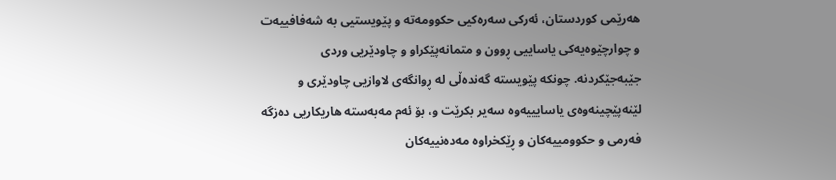هەرێمی کوردستان، ئەرکی سەرەکیی حکوومەتە و پێویستیی بە شەفافییەت و چوارچێوەیەکی یاساییی ڕوون و متمانەپێکراو و چاودێریی وردی جێبەجێکردنە. چونکە پێویستە گەندەڵی لە ڕوانگەی لاوازیی چاودێری و لێنەپێچینەوەی یاسایییەوە سەیر بکرێت و، بۆ ئەم مەبەستە هاریکاریی دەزگه‌ فەرمی و حکوومییەکان و ڕێکخراوە مەدەنییەکان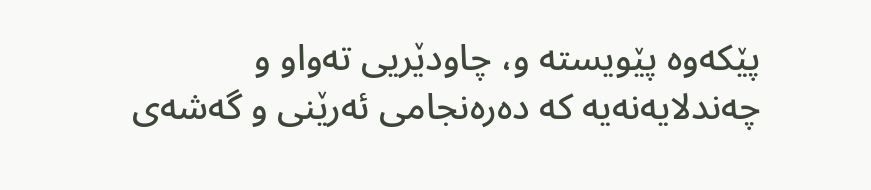پێکەوە پێویستە و، چاودێریی تەواو و چەندلایەنەیە کە دەرەنجامی ئەرێنی و گەشەی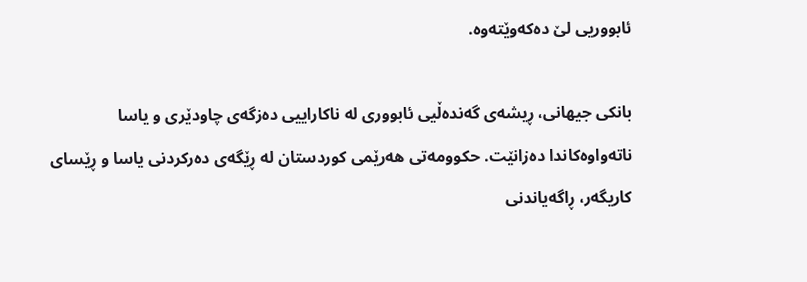ئابووریی لێ دەکەوێتەوە.

بانکی جیهانی، ڕیشەی گەندەڵیی ئابووری لە ناکاراییی دەزگه‌ی چاودێری و یاسا ناتەواوەکاندا دەزانێت. حکوومەتی هەرێمی کوردستان لە ڕێگەی دەرکردنی یاسا و ڕێسای کاریگەر، ڕاگەیاندنی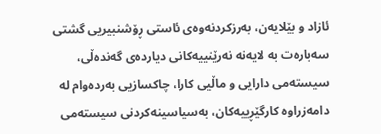ئازاد و بێلایەن، بەرزکردنەوەی ئاستی ڕۆشنبیریی گشتی سەبارەت بە لایەنە نەرێنییەکانی دیاردەی گەندەڵی، سیستەمی دارایی و ماڵیی کارا، چاکسازیی بەردەوام لە دامەزراوە کارگێڕییەکان، بەسیاسینەکردنی سیستەمی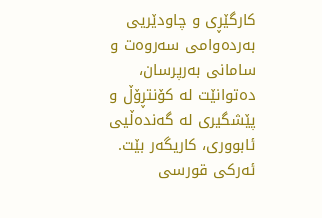کارگێڕی و چاودێریی بەردەوامی سەروەت و سامانی بەرپرسان، دەتوانێت لە کۆنتڕۆڵ و پێشگیری لە گەندەڵیی ئابووری، کاریگەر بێت. ئەرکی قورسی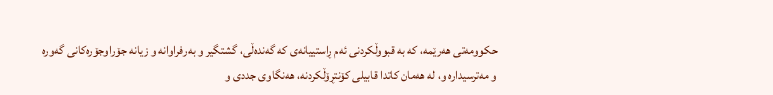حکوومەتی هەرێمە، کە بە قبووڵکردنی ئەم ڕاستییانەی کە گەندەڵی، گشتگیر و بەرفراوانە و زیانە جۆراوجۆرەکانی گەورە و مەترسیدارە و، لە هەمان کاتدا قابیلی کۆنتڕۆڵکردنە، هەنگاوی جددی و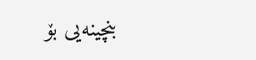بنچینەیی بۆ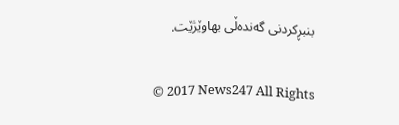بنبڕکردنی گەندەڵی بهاوێژێت.

© 2017 News247 All Rights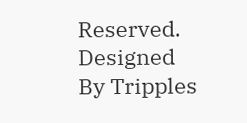Reserved. Designed By Tripples